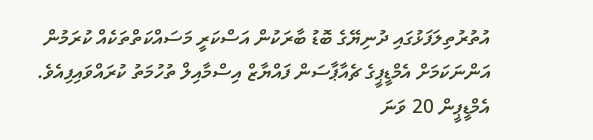އުތުރުތިލަފަޅުގައި ދުނިޔޭގެ ބޮޑު ބާރަކުން އަސްކަރީ މަސައްކަތްތަކެއް ކުރަމުން އަންނަކަމަށް އެމްޑީޕީގެ ޗެއާޕާސަން ފައްޔާޒް އިސްމާއިލް ތުހުމަތު ކުރައްވައިފިއެވެ.
އެމްޑީޕީން 20 ވަނަ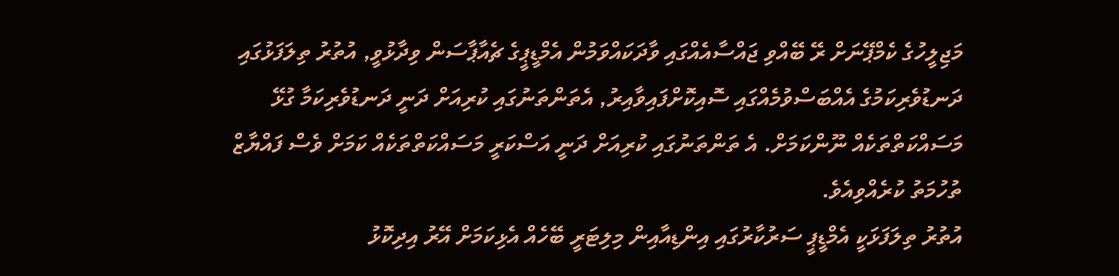މަޖިލީހުގެ ކެމްޕޭނަށް ރޭ ބޭއްވި ޖައްސާއެއްގައި ވާދަކައްވަމުން އެމްޑީޕީގެ ޗެއާޕާސަން ވިދާޅުވީ, އުތުރު ތިލަފަޅުގައި ދަނޑުވެރިކަމުގެ އެއްބަސްވުމެއްގައި ސޮއިކޮށްފައިވާއިރު, އެތަންތަނުގައި ކުރިއަށް ދަނީ ދަނޑުވެރިކަމާ ގުޅޭ މަސައްކަތްތަކެއް ނޫންކަމަށް. އެ ތަންތަނުގައި ކުރިއަށް ދަނީ އަސްކަރީ މަސައްކަތްތަކެއް ކަމަށް ވެސް ފައްޔާޒް ތުހުމަތު ކުރެއްވިއެވެ.
އުތުރު ތިލަފަޅަކީ އެމްޑީޕީ ސަރުކާރުގައި އިންޑިއާއިން މިލިޓަރީ ބޭހެއް އެޅިކަމަށް އޭރު އިދިކޮޅު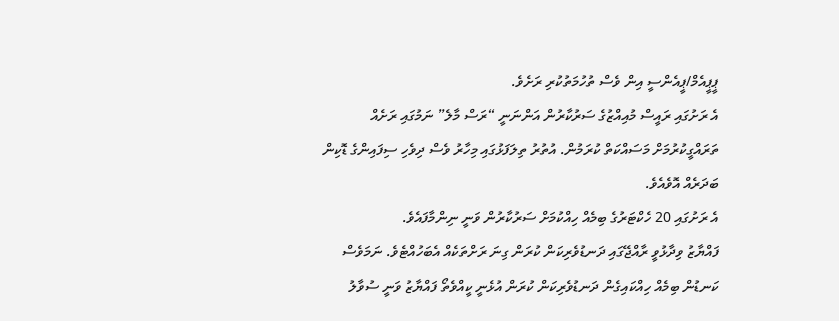ޕީޕީއެމް/ޕީއެންސީ އިން ވެސް ތުހުމަތުކުރި ރަށެވެ.
އެ ރަށުގައި ރައީސް މުއިއްޒުގެ ސަރުކާރުން އަންނަނީ “ރަސް މާލެ” ނަމުގައި ރަށެއް ތަރައްގީކުރުމަށް މަސައްކަތް ކުރަމުން. އުތުރު ތިލަފަޅުގައި މިހާރު ވެސް ދިވެހި ސިފައިންގެ ޑޮކިން ބަދަރެއް އޮވެއެވެ.
އެ ރަށުގައި 20 ހެކްޓަރުގެ ބިމެއް ހިއްކުމަށް ސަރުކާރުން ވަނީ ނިންމާފައެވެ.
ފައްޔާޒު ވިދާޅުވީ ރާއްޖޭގައި ދަނޑުވެރިކަން ކުރަން ގިނަ ރަށްތަކެއް އެބަހުއްޓެވެ. ނަމަވެސް ކަނޑުން ބިމެއް ހިއްކައިގެން ދަނޑުވެރިކަން ކުރަން އުޅެނީ ކީއްވެތޯ ފައްޔާޒު ވަނީ ސުވާލު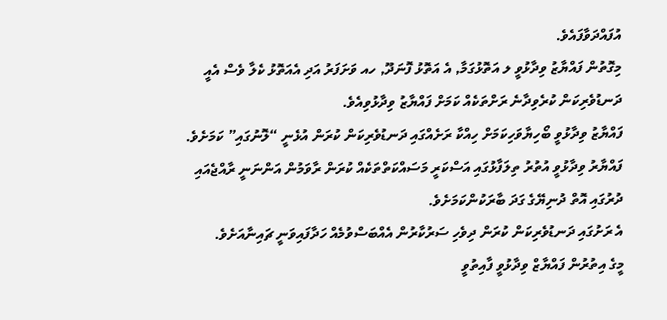އުފައްދަވާފައެވެ.
މިގޮތުން ފައްޔާޒު ވިދާޅުވީ ލ އަތޮޅުގަމާ, އެ އަތޮޅު ފޮނަދޫ, ހއ ވަށަފަރު އަދި އެއަތޮޅު ކެލާ ވެސް އެއީ ދަނޑުވެރިކަން ކުރެވިދާނެ ރަށްތަކެއް ކަމަށް ފައްޔާޒު ވިދާޅުވިއެވެ.
ފައްޔާޒު ވިދާޅުވީ ބޯހިޔާވަހިކަމަށް ހިއްކާ ރަށެއްގައި ދަނޑުވެރިކަން ކުރަން އުޅެނީ “ލޮނުގައި” ކަމަށެވެ.
ފައްޔާރު ވިދާޅުވީ އުތުރު ތިލަފާޅުގައި އަސްކަރީ މަސައްކަތްތަކެއް ކުރަން ރާވަމުން އަންނަނީ ރާއްޖެއައި ދުރުގައި އޮތް ދުނިޔޭގެ ގަދަ ބާރަކުންކަމަށެވެ.
އެ ރަށުގައި ދަނޑުވެރިކަން ކުރަން ދިވެހި ސަރުކާރުން އެއްބަސްވުމެއް ހަދާފައިވަނީ ޗައިނާއަށެވެ.
މީގެ އިތުރުން ފައްޔާޒް ވިދާޅުވީ ފާއިތުވީ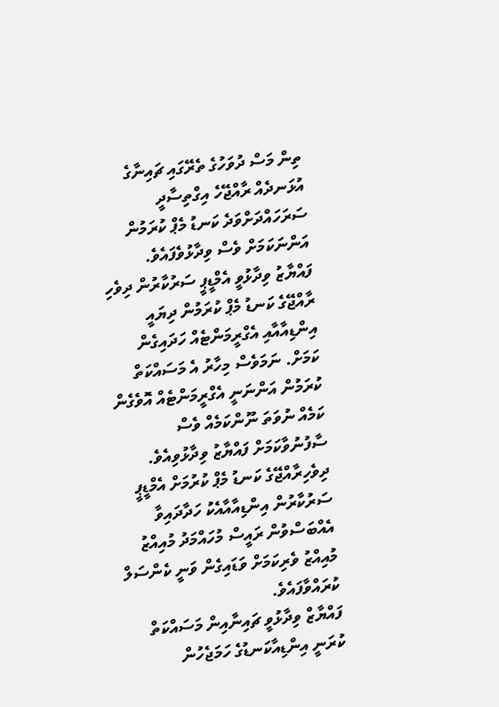ތިން މަސް ދުވަހުގެ ތެރޭގައި ޗައިނާގެ އުޅަނދެއް ރާއްޖޭހެ އިގްތިސާދީ ސަރަހައްދަށްވަދެ ކަނޑު މެޕް ކުރަމުން އަންނަކަމަށް ވެސް ވިދާޅުވެފައެވެ.
ފައްޔާޒު ވިދާޅުވީ އެމްޑީޕީ ސަރުކާރުން ދިވެހި ރާއްޖޭގެ ކަނޑު މެޕް ކުރަމުން ދިޔައީ އިންޑިއާއާއި އެގްރީމަންޓެއް ހަދައިގެން ކަމަށް. ނަމަވެސް މިހާރު އެ މަސައްކަތް ކުރަމުން އަންނަނީ އެގްރީމަންޓެއް އޮވެގެން ކަމެއް ނުވަތަ ނޫންކަމެއް ވެސް ސާފުނުވާކަމަށް ފައްޔާޒު ވިދާޅުވިއެވެ.
ދިވެހިރާއްޖޭގެ ކަނޑު މެޕް ކުރުމަށް އެމްޑީޕީ ސަރުކާރުން އިންޑިއާއާއެކު ހަދާދައިވާ އެއްބަސްވުން ރައީސް މުހައްމަދު މުއިއްޒު މުއިއްޒު ވެރިކަމަށް ވަޑައިގެން ވަނީ ކެންސަލް ކުރައްވާފައެވެ.
ފައްޔާޒް ވިދާޅުވީ ޗައިނާއިން މަސައްކަތް ކުރަނީ އިންޑިއާކަނޑުގެ ހަމަޖެހުން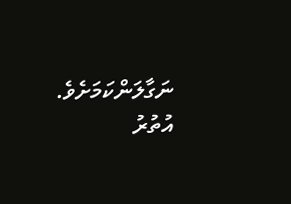ނަގާލަންކަމަށެވެ.
އުތުރު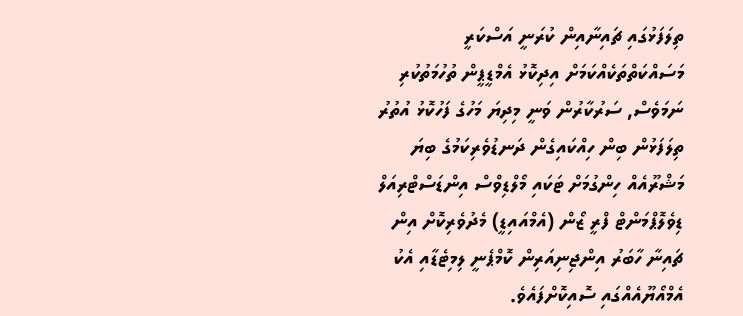ތިލަފަޅުގައި ޗައިނާއިން ކުރަނީ އަސްކަރީ މަސައްކަތްތަކެއްކަމަށް އިދިކޮޅު އެމްޑީޕީން ތުހުމަތުކުރި ނަމަވެސް, ސަރުކާރުން ވަނީ މިދިޔަ މަހުގެ ފަހުކޮޅު އުތުރު ތިލަފަޅުން ބިން ހިއްކައިގެން ދަނޑުވެރިކަމުގެ ބިޔަ މަޝްރޫއެއް ހިންގުމަށް ޓަކައި މޯލްޑިވްސް އިންޑަސްޓްރިއަލް ޑިވެލޮޕްމަންޓް ފްރީ ޒޯން (އެމްއައިޑީ) މެދުވެރިކޮށް އިން ޗައިނާ ހާބަރު އިންޖިނިއަރިން ކޮމްޕެނީ ލިމިޓެޑާއި އެކު އެމްއޯޔޫއެއްގައި ސޮއިކޮށްފައެވެ.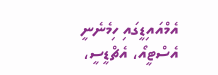އެމްއައިޑީގައި ހިމެނެނީ އެސްޓީއޯ، އެޗްޑީސީ،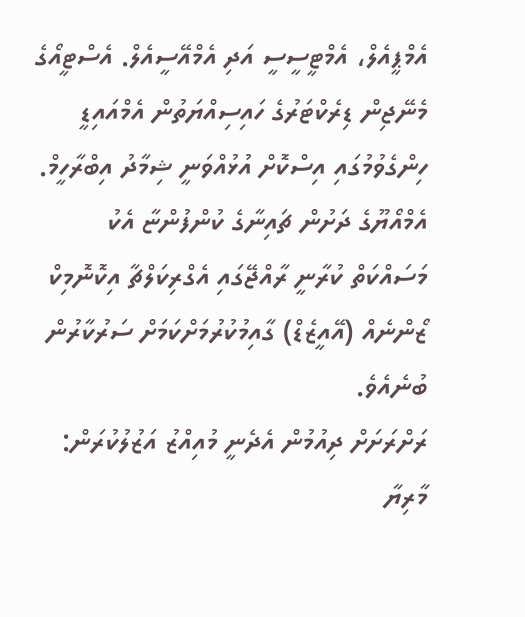އެމްޕީއެލް، އެމްޓީސީސީ އަދި އެމްއޭސީއެލް. އެސްޓީއޯގެ މެނޭޖިން ޑިރެކްޓަރުގެ ހައިސިއްޔަތުން އެމްއައިޑީ ހިންގެވުމުގައި އިސްކޮށް އުޅުއްވަނީ ޝިމާދު އިބްރާހީމް. އެމްއޯޔޫގެ ދަށުން ޗައިނާގެ ކުންފުންޏާ އެކު މަސައްކަތް ކުރާނީ ރާއްޖޭގައި އެގްރިކަލްޗާ އިކޮނޮމިކް ޒޯންނެއް (އޭއީޒެޑް) ގާއިމުކުރުމަށްކަމަށް ސަރުކާރުން ބުނެއެވެ.
ރަށްރަށަށް ދިއުމުން އެދެނީ މުއިއްޒު އަޒުލުކުރަން: މާރިޔާ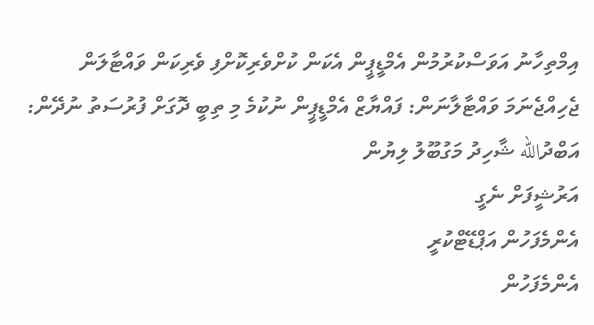އިމްތިހާނު އަވަސްކުރުމުން އެމްޑީޕީން އެކަން ކުށްވެރިކޮށްފި ވެރިކަން ވައްޓާލަން ޖެހިއްޖެނަމަ ވައްޓާލާނަން: ފައްޔާޒް އެމްޑީޕީން ނުކުމެ މި ތިބީ ދޮގަށް ފުރުސަތު ނުދޭން: އަބްދުالله ޝާހިދު މަގުބޫލު ލިޔުން
އަރުޝީފަށް ނެގީ
އެންމެފަހުން އަޕްޑޭޓްކުރީ
އެންމެފަހުން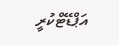އަޕްޑޭޓްކުރީ